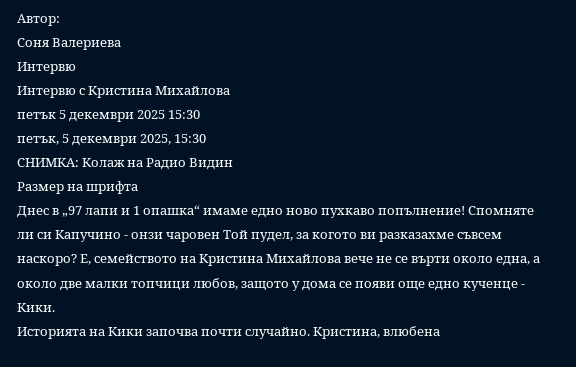Автор:
Соня Валериева
Интервю
Интервю с Кристина Михайлова
петък 5 декември 2025 15:30
петък, 5 декември 2025, 15:30
СНИМКА: Колаж на Радио Видин
Размер на шрифта
Днес в „97 лапи и 1 опашка“ имаме едно ново пухкаво попълнение! Спомняте ли си Капучино - онзи чаровен Той пудел, за когото ви разказахме съвсем наскоро? Е, семейството на Кристина Михайлова вече не се върти около една, а около две малки топчици любов, защото у дома се появи още едно кученце - Кики.
Историята на Кики започва почти случайно. Кристина, влюбена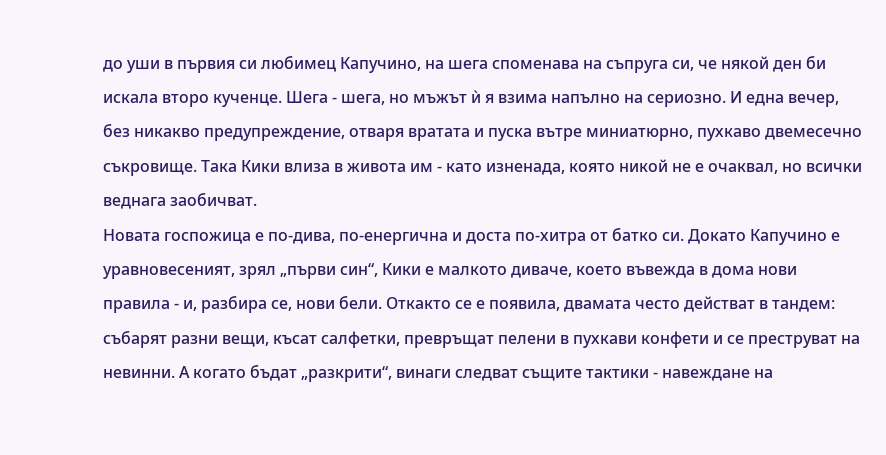до уши в първия си любимец Капучино, на шега споменава на съпруга си, че някой ден би искала второ кученце. Шега - шега, но мъжът ѝ я взима напълно на сериозно. И една вечер, без никакво предупреждение, отваря вратата и пуска вътре миниатюрно, пухкаво двемесечно съкровище. Така Кики влиза в живота им - като изненада, която никой не е очаквал, но всички веднага заобичват.
Новата госпожица е по-дива, по-енергична и доста по-хитра от батко си. Докато Капучино е уравновесеният, зрял „първи син“, Кики е малкото диваче, което въвежда в дома нови правила - и, разбира се, нови бели. Откакто се е появила, двамата често действат в тандем: събарят разни вещи, късат салфетки, превръщат пелени в пухкави конфети и се преструват на невинни. А когато бъдат „разкрити“, винаги следват същите тактики - навеждане на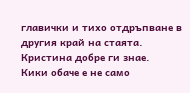главички и тихо отдръпване в другия край на стаята. Кристина добре ги знае.
Кики обаче е не само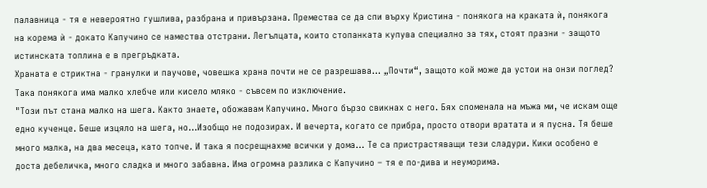палавница - тя е невероятно гушлива, разбрана и привързана. Премества се да спи върху Кристина - понякога на краката ѝ, понякога на корема ѝ - докато Капучино се намества отстрани. Легълцата, които стопанката купува специално за тях, стоят празни - защото истинската топлина е в прегръдката.
Храната е стриктна - гранулки и паучове, човешка храна почти не се разрешава… „Почти“, защото кой може да устои на онзи поглед? Така понякога има малко хлебче или кисело мляко - съвсем по изключение.
"Този път стана малко на шега. Както знаете, обожавам Капучино. Много бързо свикнах с него. Бях споменала на мъжа ми, че искам още едно кученце. Беше изцяло на шега, но…Изобщо не подозирах. И вечерта, когато се прибра, просто отвори вратата и я пусна. Тя беше много малка, на два месеца, като топче. И така я посрещнахме всички у дома... Те са пристрастяващи тези сладури. Кики особено е доста дебеличка, много сладка и много забавна. Има огромна разлика с Капучино – тя е по-дива и неуморима.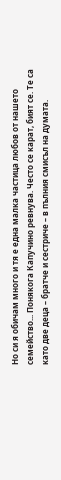Но си я обичам много и тя е една малка частица любов от нашето семейство... Понякога Капучино ревнува. Често се карат, бият се. Те са като две деца – братче и сестриче – в пълния смисъл на думата.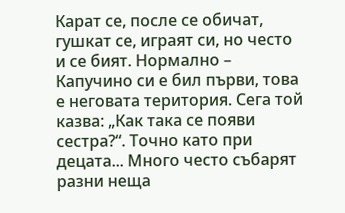Карат се, после се обичат, гушкат се, играят си, но често и се бият. Нормално – Капучино си е бил първи, това е неговата територия. Сега той казва: „Как така се появи сестра?“. Точно като при децата... Много често събарят разни неща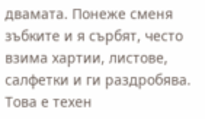двамата. Понеже сменя зъбките и я сърбят, често взима хартии, листове, салфетки и ги раздробява. Това е техен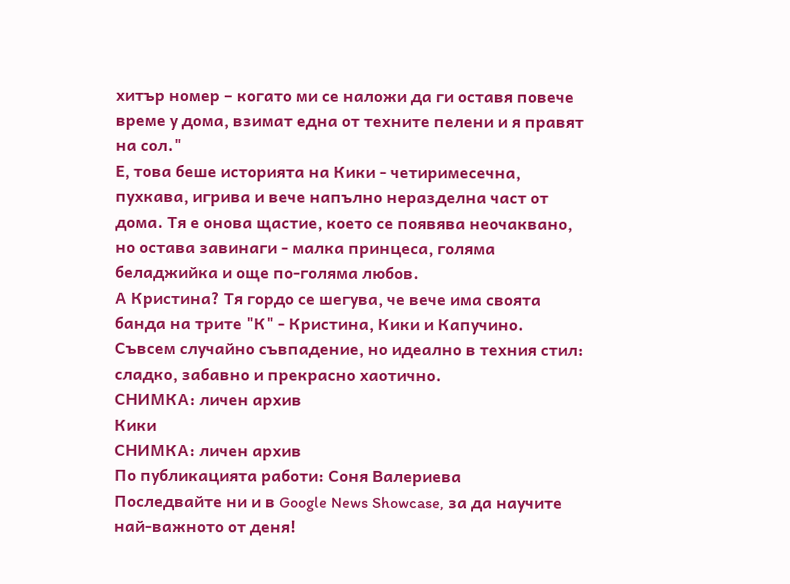хитър номер – когато ми се наложи да ги оставя повече време у дома, взимат една от техните пелени и я правят на сол."
Е, това беше историята на Кики - четиримесечна, пухкава, игрива и вече напълно неразделна част от дома. Тя е онова щастие, което се появява неочаквано, но остава завинаги - малка принцеса, голяма беладжийка и още по-голяма любов.
А Кристина? Тя гордо се шегува, че вече има своята банда на трите "К" - Кристина, Кики и Капучино. Съвсем случайно съвпадение, но идеално в техния стил: сладко, забавно и прекрасно хаотично.
СНИМКА: личен архив
Кики
СНИМКА: личен архив
По публикацията работи: Соня Валериева
Последвайте ни и в Google News Showcase, за да научите най-важното от деня!